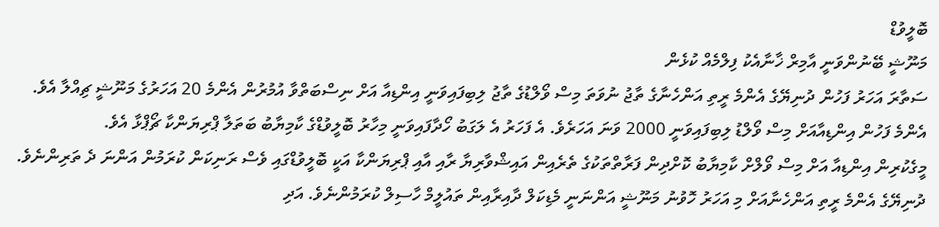ބޮލީވުޑް
މަނޫޝީ ބޭނުންވަނީ އާމިރް ޚާނާއެކު ފިލްމެއް ކުޅެން
ސަތާރަ އަހަރު ފަހުން ދުނިޔޭގެ އެންމެ ރީތި އަންހެނާގެ ތާޖު ނުވަތަ މިސް ވޯލްޑުގެ ތާޖު ލިބިފައިވަނީ އިންޑިއާ އަށް ނިސްބަތްވާ އުމުރުން އެންމެ 20 އަހަރުގެ މަނޫޝީ ޗިއްލާ އެވެ. އެންމެ ފަހުން އިންޑިއާއަށް މިސް ވޯލްޑު ލިބިފައިވަނީ 2000 ވަނަ އަހަރެވެ. އެ ފަހަރު އެ ލަގަބު ހޯދާފައިވަނީ މިހާރު ބޮލީވުޑްގެ ކާމިޔާބު ބަތަލާ ޕްރިޔަންކާ ޗޯޕްޅާ އެވެ.
މީގެކުރިން އިންޑިއާ އަށް މިސް ވޯލްށް ކާމިޔާބު ކޮށްދިން ފަރާތްތަކުގެ ތެރެއިން އައިޝްވާރިޔާ ރާއި އާއި ޕްރިޔަންކާ އަކީ ބޮލީވުޑްގައި ވެސް ރަނިކަން ކުރަމުން އަންނަ ދެ ތަރިންނެވެ.
ދުނިޔޭގެ އެންމެ ރީތި އަންހެނާއަށް މި އަހަރު ހޮވުނު މަނޫޝީ އަންނަނީ މެޑިކަލް ދާއިރާއިން ތައުލީމް ހާސިލް ކުރަމުންނެވެ. އަދި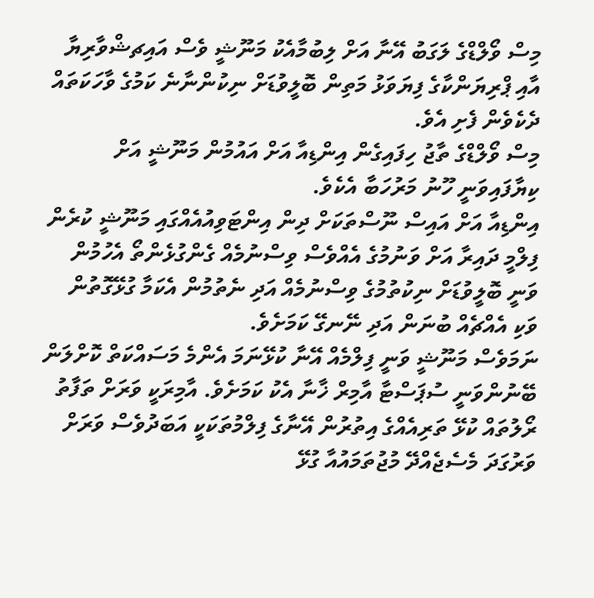މިސް ވޯލްޑްގެ ލަގަބު އޭނާ އަށް ލިބުމާއެކު މަނޫޝީ ވެސް އައިޗޝްވާރިޔާ އާއި ޕްރިޔަންކާގެ ފިޔަވަޅު މަތިން ބޮލީވުޑަށް ނިކުންނާނެ ކަމުގެ ވާހަކަތައް ދެކެވެން ފެށި އެވެ.
މިސް ވޯލްޑްގެ ތާޖު ހިފައިގެން އިންޑިއާ އަށް އައުމުން މަނޫޝީ އަށް ކިޔާފައިވަނީ ހޫނު މަރުހަބާ އެކެވެ.
އިންޑިއާ އަށް އައިސް ނޫސްތަކަށް ދިން އިންޓަވިއުއެއްގައި މަނޫޝީ ކުރެން ފިލްމީ ދައިރާ އަށް ވަނުމުގެ އެއްވެސް ވިސްނުމެއް ގެންގުޅެންތޯ އެހުމުން ވަނީ ބޮލީވުޑަށް ނިކުތުމުގެ ވިސްނުމެއް އަދި ނެތުމުން އެކަމާ ގުޅޭގޮތުން ވަކި އެއްޗެއް ބުނަން އަދި ނޭނގޭ ކަމަށެވެ.
ނަމަވެސް މަނޫޝީ ވަނީ ފިލްމެއް އޭނާ ކުޅޭނަމަ އެންމެ މަސައްކަތް ކޮށްލަން ބޭނުންވަނީ ސުޕަސްޓާ އާމިރް ޚާނާ އެކު ކަމަށެވެ. އާމިރަކީ ވަރަށް ތަފާތު ރޯލުތައް ކުޅޭ ތަރިއެއްގެ އިތުރުން އޭނާގެ ފިލްމުތަކަކީ އަބަދުވެސް ވަރަށް ވަރުގަދަ މެސެޖެއްދޭ މުޖުތަމައުއާ ގުޅޭ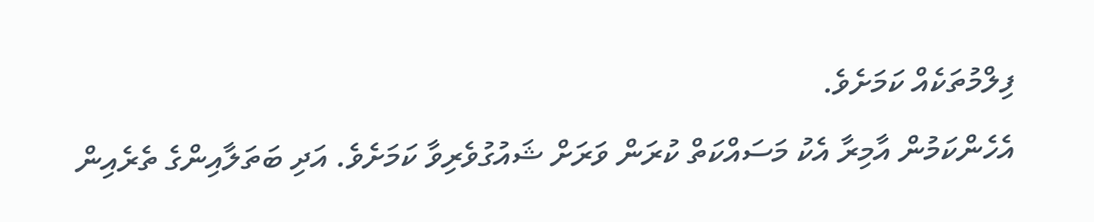ފިލްމުތަކެއް ކަމަށެވެ.
އެހެންކަމުން އާމިރާ އެކު މަސައްކަތް ކުރަން ވަރަށް ޝައުގުވެރިވާ ކަމަށެވެ. އަދި ބަތަލާއިންގެ ތެރެއިން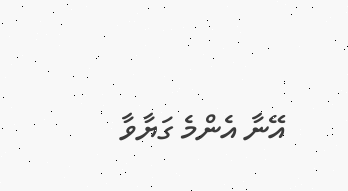އޭނާ އެންމެ ގަޔާވާ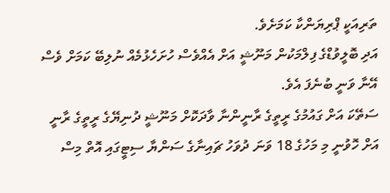ތަރިއަކީ ޕްރިޔަންކާ ކަމަށެވެ.
އަދި ބޮލީވުޑްގެ ފިލްމަކުން މަނޫޝީ އަށް އެއްވެސް ހުށަހެޅުމެއް ނުލިބޭ ކަމަށް ވެސް އޭނާ ވަނީ ބުނެފަ އެވެ.
ސަތޭކަ އަށް ގައުމުގެ ރީތީގެ ރާނީންނާ ވާދަކޮށް މަނޫޝީ ދުނިޔޭގެ ރީތީގެ ރާނީ އަށް ހޮވުނީ މި މަހުގެ 18 ވަނަ ދުވަހު ޗައިނާގެ ސަންޔާ ސިޓީގައި އޮތް މިސް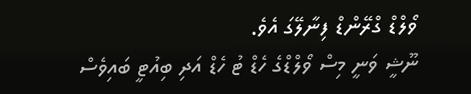ވޯލްޑް ގްރޭންޑް ފިނާލޭގަ އެވެ.
ނޫޝީ ވަނީ މިސް ވޯލްޑްގެ ހެޑް ޓު ހެޑް އަދި ބިއުޓީ ބައިވެސް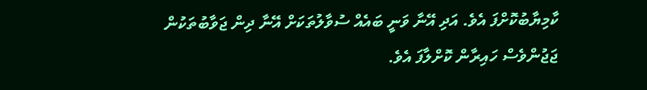ކާމިޔާބުކޮށްފަ އެވެ. އަދި އޭނާ ވަނީ ބައެއް ސުވާލުތަކަށް އޭނާ ދިން ޖަވާބުތަކުން ޖަޖުންވެސް ހައިރާން ކޮށްލާފަ އެވެ.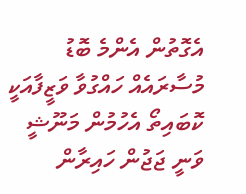އެގޮތުން އެންމެ ބޮޑު މުސާރައެއް ހައްގުވާ ވަޒީފާއަކީ ކޮބައިތޯ އެހުމުން މަނޫޝީ ވަނީ ޖަޖުން ހައިރާން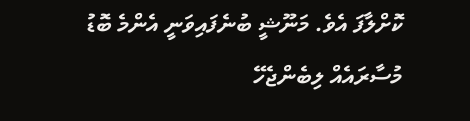ކޮށްލާފަ އެވެ. މަނޫޝީ ބުނެފައިވަނީ އެންމެ ބޮޑު މުސާރައެއް ލިބެންޖެހޭ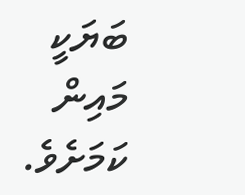ބަޔަކީ މައިން ކަމަށެވެ.